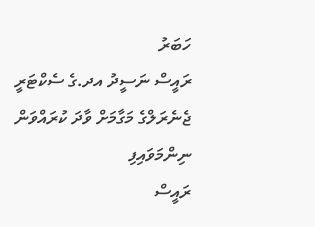ހަބަރު
ރައީސް ނަސީދު އދ.ގެ ސެކްޓަރީ ޖެނެރަލްގެ މަގާމަށް ވާދަ ކުރައްވަން ނިންމަވައިފި
ރައީސް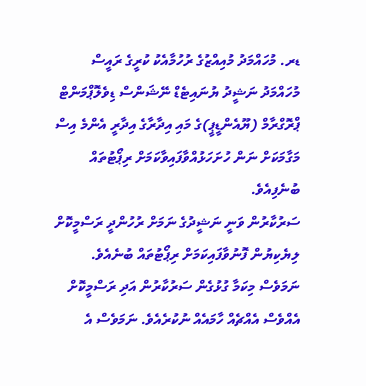ޑރ. މުހައްމަދު މުއިއްޒުގެ ރުހުމާއެކު ކުރީގެ ރައީސް މުހައްމަދު ނަޝީދު ޔުނައިޓެޑް ނޭޝަންސް ޑިވެލޮޕްމަންޓް ޕްރޮގްރާމް (ޔޫއެންޑީޕީ)ގެ މައި އިދާރާގެ އިދާރީ އެންމެ އިސް މަގާމަކަށް ނަން ހުށަހަޅުއްވާފައިވާކަމަށް ރިޕޯޓުތައް ބުނެފިއެވެ.
ސަރުކާރުން ވަނީ ނަޝީދުގެ ނަމަށް ރުހުންދީ ރަސްމީކޮށް ލިޔެކިޔުން ފޮނުވާފައިކަމަށް ރިޕޯޓުތައް ބުނެއެވެ. ނަމަވެސް މިކަމާ ގުޅުގެން ސަރުކާރުން އަދި ރަސްމީކޮށް އެއްވެސް އެއްޗެއް ހާމައެއް ނުކުރެއެވެ. ނަމަވެސް އެ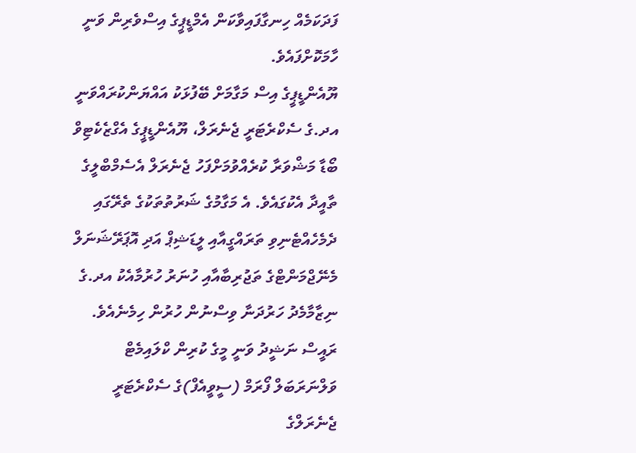ފަދަކަމެއް ހިނގާފައިވާކަން އެމްޑީޕީގެ އިސްވެރިން ވަނީ ހާމަކޮށްފައެވެ.
ޔޫއެންޑީޕީގެ އިސް މަގާމަށް ބޭފުޅަކު އައްޔަންކުރައްވަނީ އދ.ގެ ސެކްރެޓަރީ ޖެނެރަލް، ޔޫއެންޑީޕީގެ އެގްޒެކެޓިވް ބޯޑާ މަޝްވަރާ ކުރެއްވުމަށްފަހު ޖެނެރަލް އެސެމްބްލީގެ ތާއީދާ އެކުގައެވެ. އެ މަގާމުގެ ޝަރުތުތަކުގެ ތެރޭގައި ދެމެހެއްޓެނިވި ތަރައްގީއާއި ލީޑަޝިޕް އަދި އޮޕަރޭޝަނަލް މެނޭޖްމަންޓްގެ ތަޖުރިބާއާއި ހުނަރު ހުރުމާއެކު އދ.ގެ ނިޒާމާމެދު ހަރުދަނާ ވިސްނުން ހުރުން ހިމެނެއެވެ.
ރައީސް ނަޝީދު ވަނީ މީގެ ކުރިން ކްލައިމެޓް ވަލްނަރަބަލް ފޯރަމް (ސީވީއެފް)ގެ ސެކްރެޓަރީ ޖެނެރަލްގެ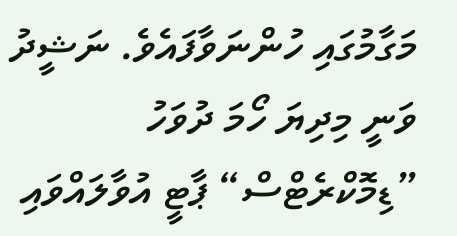މަގާމުގައި ހުންނަވާފައެވެ. ނަޝީދު ވަނީ މިދިޔަ ހޯމަ ދުވަހު ”ޑިމޮކްރެޓްސް“ ޕާޓީ އުވާލައްވައި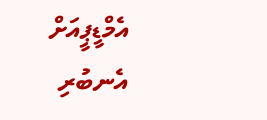އެމްޑީޕީއަށް އެނބުރި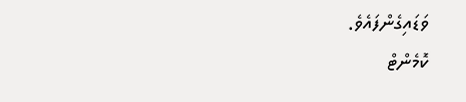ވަޑައިގެންފައެވެ.
ކޮމެންޓް